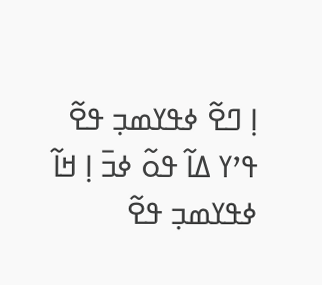ߊ߲ ߣߐ߬ ߦߟߌߘߏ߲ ߟߐ߬ ߟߴߌ ߡߊ߬ ߟߋ߬ ߦߏ߫ ߊ߲ ߞߊ߬ ߦߟߌߘߏ߲ ߟߐ߬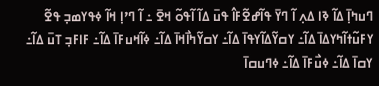ߣߎߤߊ߲߫ ߡߊ߬ ߢߊ ߡߍ߲ ߊ߬ ߣߌ߫ ߟߊ߬ߝߐ߬ߓߊ߮ ߟߎ߫ ߡߊ߬ ߊ߬ߟߋ߬ ߞߐ߫ ߸ ߊ߬ ߣߴߊ߲ ߞߊ߬ ߦߟߌߘߏ߲ ߟߐ߬ ߌߓߎ߬ߙߊ߬ߤߌߡߊ߫ ߡߊ߬߸ ߌߛߌ߬ߡߊ߬ߌߟߊ߫ ߡߊ߬߸ ߌߛߌ߬ߤߊ߯ߞߊ߫ ߡߊ߬߸ ߦߊ߬ߞߎߓߊ߫ ߡߊ߬߸ ߓߊߓߏ߲ ߠߎ߫ ߡߊ߬߸ ߌߛߊ߫ ߡߊ߬߸ ߦߎ߯ߓߊ߫ ߡߊ߬߸ ߦߣߎߛߊ߫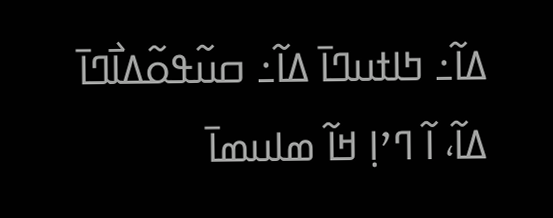ߡߊ߬߸ ߤߊߙߎߣߊ߫ ߡߊ߬߸ ߛߎ߬ߟߋ߬ߡߊ߯ߣߊ߫ ߡߊ߬، ߊ߬ ߣߴߊ߲ ߞߊ߬ ߘߊߎߘߊ߫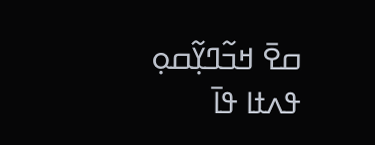ߛߐ߫ ߞߏ߬ߣߌ߲߬ߛߋ߲ ߟߍߙߊ ߟߊ߫